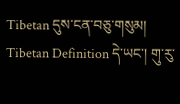Tibetan དུས་ངན་བཅུ་གསུམ།
Tibetan Definition དེ་ཡང་། གུ་རུ་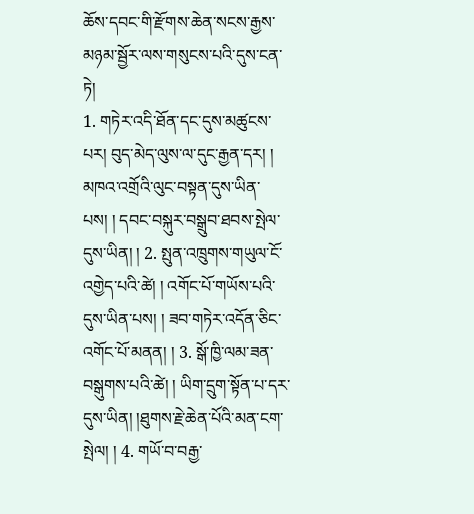ཆོས་དབང་གི་རྫོགས་ཆེན་སངས་རྒྱས་མཉམ་སྦྱོར་ལས་གསུངས་པའི་དུས་ངན་ཏེ།
1. གཏེར་འདི་ཐོན་དང་དུས་མཚུངས་པར། བུད་མེད་ལུས་ལ་དུང་རྒྱན་དར། ། མཁའ་འགྲོའི་ལུང་བསྟན་དུས་ཡིན་པས། ། དབང་བསྐུར་བསྒྲུབ་ཐབས་སྤེལ་དུས་ཡིན། ། 2. སྤུན་འཁྲུགས་གཡུལ་ངོ་འགྱེད་པའི་ཚེ། ། འགོང་པོ་གཡོས་པའི་དུས་ཡིན་པས། ། ཟབ་གཏེར་འདོན་ཅིང་འགོང་པོ་མནན། ། 3. སྒོ་ཁྱི་ལམ་ཟན་བསྒུགས་པའི་ཚེ། ། ཡིག་དྲུག་སྟོན་པ་དར་དུས་ཡིན། །ཐུགས་རྗེ་ཆེན་པོའི་མན་ངག་སྤེལ། ། 4. གཡོ་བ་བརྒྱ་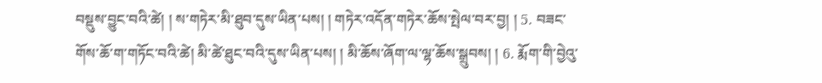བསྡུས་བྱུང་བའི་ཚེ། ། ས་གཏེར་མི་ཐུབ་དུས་ཡིན་པས། ། གཏེར་འདོན་གཏེར་ཆོས་སྤེལ་བར་བྱ། ། 5. བཟང་གོས་ཆོ་ག་གཏོང་བའི་ཚེ། མི་ཚེ་ཐུང་བའི་དུས་ཡིན་པས། ། མི་ཆོས་ཞོག་ལ་ལྷ་ཆོས་སྒྲུབས། ། 6. རྨོག་གི་བྱེའུ་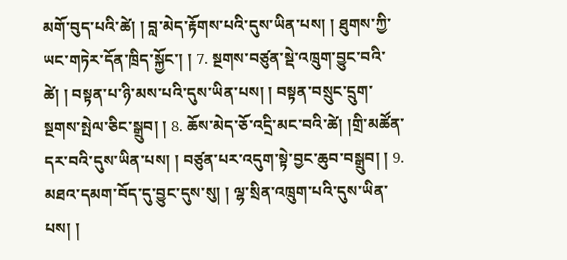མགོ་བུད་པའི་ཚེ། ། བླ་མེད་རྟོགས་པའི་དུས་ཡིན་པས། ། ཐུགས་ཀྱི་ཡང་གཏེར་དོན་ཁྲིད་སྐྱོང་། ། 7. སྔགས་བཙུན་སྡེ་འཁྲུག་བྱུང་བའི་ཚེ། ། བསྟན་པ་ཉི་མས་པའི་དུས་ཡིན་པས། ། བསྟན་བསྲུང་དྲུག་སྔགས་སྤེལ་ཅིང་སྒྲུབ། ། 8. ཆོས་མེད་ཅོ་འདྲི་མང་བའི་ཚེ། །གྲི་མཚོན་དར་བའི་དུས་ཡིན་པས། ། བཙུན་པར་འདུག་སྟེ་བྱང་ཆུབ་བསྒྲུབ། ། 9. མཐའ་དམག་བོད་དུ་བྱུང་དུས་སུ། ། ལྷ་སྲིན་འཁྲུག་པའི་དུས་ཡིན་པས། །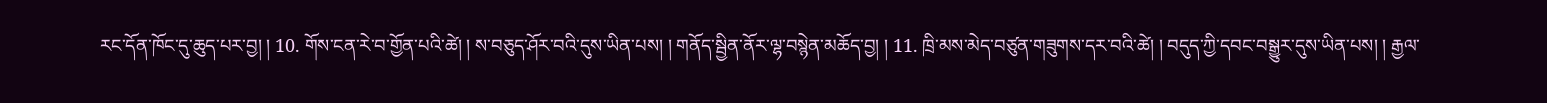རང་དོན་ཁོང་དུ་ཆུད་པར་བྱ། ། 10. གོས་ངན་རེ་བ་གྱོན་པའི་ཚེ། ། ས་བཅུད་ཤོར་བའི་དུས་ཡིན་པས། ། གནོད་སྦྱིན་ནོར་ལྷ་བསྙེན་མཆོད་བྱ། ། 11. ཁྲི་མས་མེད་བཙུན་གཟུགས་དར་བའི་ཚེ། ། བདུད་ཀྱི་དབང་བསྒྱུར་དུས་ཡིན་པས། ། རྒྱལ་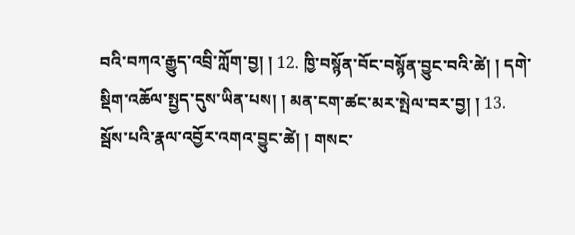བའི་བཀའ་རྒྱུད་འབྲི་ཀློག་བྱ། ། 12. ཁྱི་བསྙོན་བོང་བསྙོན་བྱུང་བའི་ཚེ། ། དགེ་སྡིག་འཆོལ་སྤྱད་དུས་ཡིན་པས། ། མན་ངག་ཚང་མར་སྤེལ་བར་བྱ། ། 13. སྦོས་པའི་རྣལ་འབྱོར་འགའ་བྱུང་ཚེ། ། གསང་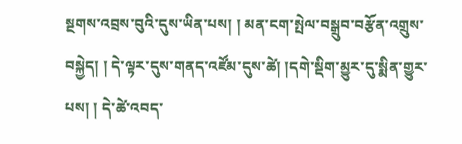སྔགས་འབྲས་བུའི་དུས་ཡིན་པས། ། མན་ངག་སྤེལ་བསྒྲུབ་བརྩོན་འགྲུས་བསྐྱེད། ། དེ་ལྟར་དུས་གནད་འཛོམ་དུས་ཚེ། །དགེ་སྡིག་མྱུར་དུ་སྨིན་གྱུར་པས། ། དེ་ཚེ་འབད་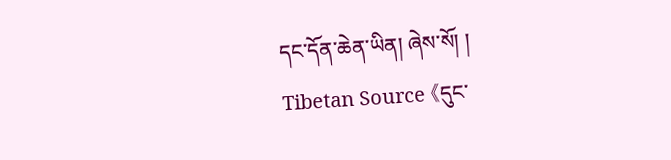དང་དོན་ཆེན་ཡིན། ཞེས་སོ། །
Tibetan Source 《དུང་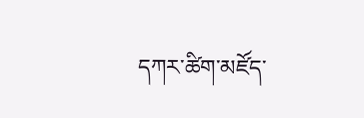དཀར་ཚིག་མཛོད་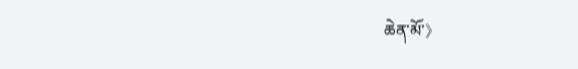ཆེན་མོ་》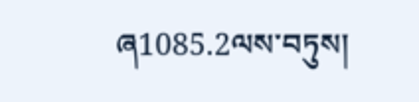ཞ1085.2ལས་བཏུས།